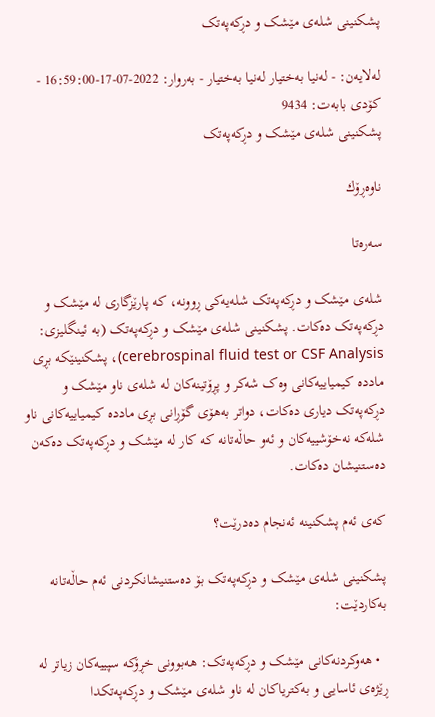پشکنینی شلەی مێشک و دڕکەپەتک

له‌لایه‌ن: - لەنیا بەختیار لەنیا بەختیار - به‌روار: 2022-07-17-16:59:00 - کۆدی بابەت: 9434
پشکنینی شلەی مێشک و دڕکەپەتک

ناوه‌ڕۆك

سەرەتا

شلەی مێشک و دڕکەپەتک شلەیەکی ڕوونە، کە پارێزگاری لە مێشک و دڕکەپەتک دەکات. پشکنینی شلەی مێشک و دڕکەپەتک (بە ئینگلیزی: cerebrospinal fluid test or CSF Analysis)، پشکنینێکە بڕی ماددە کیمیاییەکانی وەک شەکر و پڕۆتینەکان لە شلەی ناو مێشک و دڕکەپەتک دیاری دەکات، دواتر بەهۆی گۆڕانی بڕی ماددە کیمیاییەکانی ناو شلەکە نەخۆشییەکان و ئەو حاڵەتانە کە کار لە مێشک و دڕکەپەتک دەکەن دەستنیشان دەکات.

کەی ئەم پشکنینە ئەنجام دەدرێت؟

پشکنینی شلەی مێشک و دڕکەپەتک بۆ دەستنیشانکردنی ئەم حاڵەتانە بەکاردێت:

  • هەوکردنەکانی مێشک و دڕکەپەتک: هەبوونی خڕۆکە سپییەکان زیاتر لە ڕێژەی ئاسایی و بەکتریاکان لە ناو شلەی مێشک و دڕکەپەتکدا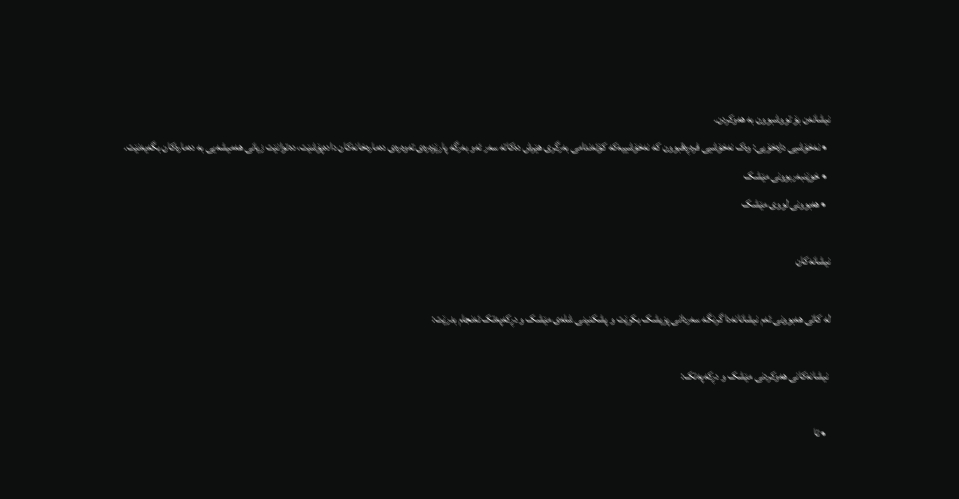نیشانەن بۆ تووشبوون بە هەوکردن.
  • نەخۆشیی دژەخۆیی: وەک نەخۆشیی فرەڕەقبوون کە نەخۆشییەکە کۆئەندامی بەرگری هێرش دەکاتە سەر ئەو بەرگە پارێزەرەی تەوەرەی دەمارەخانەکان دادەپۆشێت، دەتوانێت زیانی هەمیشەیی بە دەمارەکان بگەیەنێت.
  • خوێنبەربوونی مێشک
  • هەبوونی لووی مێشک

نیشانەکان

لە کاتی هەبوونی ئەم نیشانانەدا گرنگە سەردانی پزیشک بکرێت و پشکنینی شلەی مێشک و دڕکەپەتک ئەنجام بدرێت:

 نیشانەکانی هەوکردنی مێشک و دڕکەپەتک:

  • تا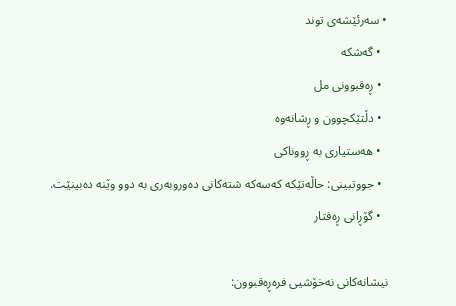• سەرئێشەی توند
  • گەشکە
  • ڕەقبوونی مل
  • دڵتێکچوون و ڕشانەوە
  • هەستیاری بە ڕووناکی
  • جووتبینی: حاڵەتێکە کەسەکە شتەکانی دەوروبەری بە دوو وێنە دەبینێت.
  • گۆڕانی ڕەفتار

نیشانەکانی نەخۆشیی فرەڕەقبوون: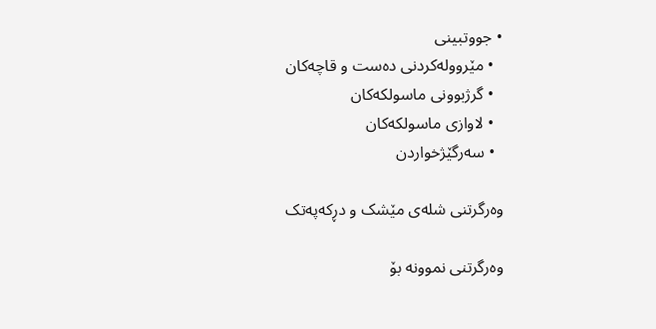• جووتبینی
  • مێروولەکردنی دەست و قاچەکان
  • گرژبوونی ماسولکەکان
  • لاوازی ماسولکەکان
  • سەرگێژخواردن

وەرگرتنی شلەی مێشک و دڕکەپەتک

وەرگرتنی نموونە بۆ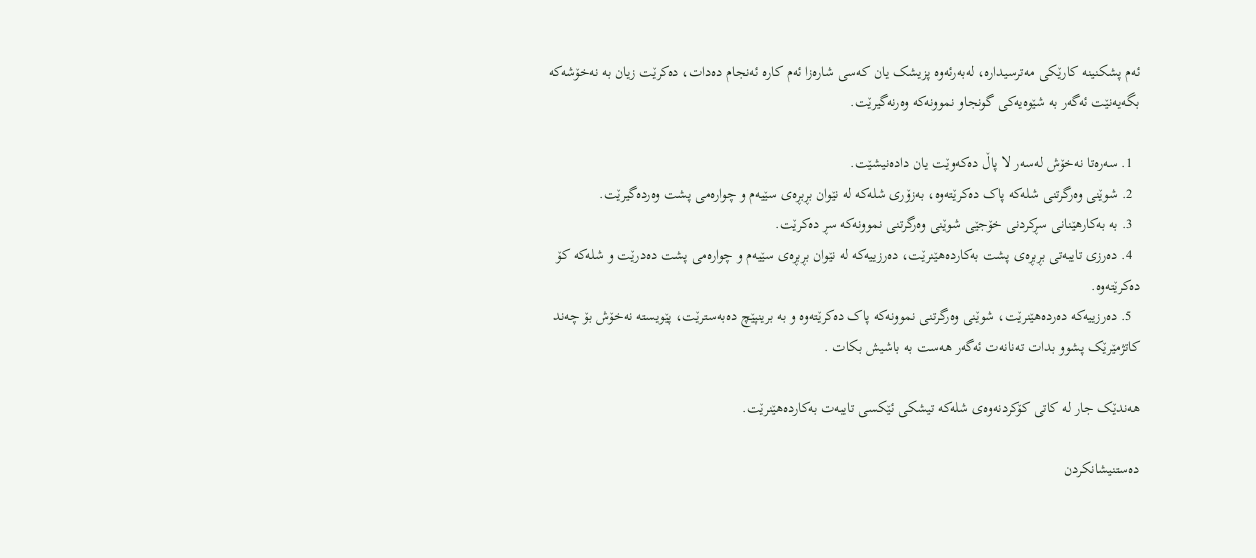ئەم پشکنینە کارێکی مەترسیدارە، لەبەرئەوە پزیشک یان کەسی شارەزا ئەم کارە ئەنجام دەدات، دەکرێت زیان بە نەخۆشەکە بگەیەنێت ئەگەر بە شێوەیەکی گونجاو نموونەکە وەرنەگیرێت.

  1. سەرەتا نەخۆش لەسەر لا پاڵ دەکەوێت یان دادەنیشێت.
  2. شوێنی وەرگرتنی شلەکە پاک دەکرێتەوە، بەزۆری شلەکە لە نێوان بڕبڕەی سێیەم و چوارەمی پشت وەردەگیرێت.
  3. بە بەکارهێنانی سڕکردنی خۆجێی شوێنی وەرگرتنی نموونەکە سڕ دەکرێت.
  4. دەرزی تایبەتی بڕبڕەی پشت بەکاردەهێنرێت، دەرزییەکە لە نێوان بڕبڕەی سێیەم و چوارەمی پشت دەدرێت و شلەکە کۆ دەکرێتەوە.
  5. دەرزییەکە دەردەهێنرێت، شوێنی وەرگرتنی نموونەکە پاک دەکرێتەوە و بە برینپێچ دەبەسترێت، پێویستە نەخۆش بۆ چەند کاتژمێرێک پشوو بدات تەنانەت ئەگەر هەست بە باشیش بکات .

هەندێک جار لە کاتی کۆکردنەوەی شلەکە تیشکی ئێکسی تایبەت بەکاردەهێنرێت.

دەستنیشانکردن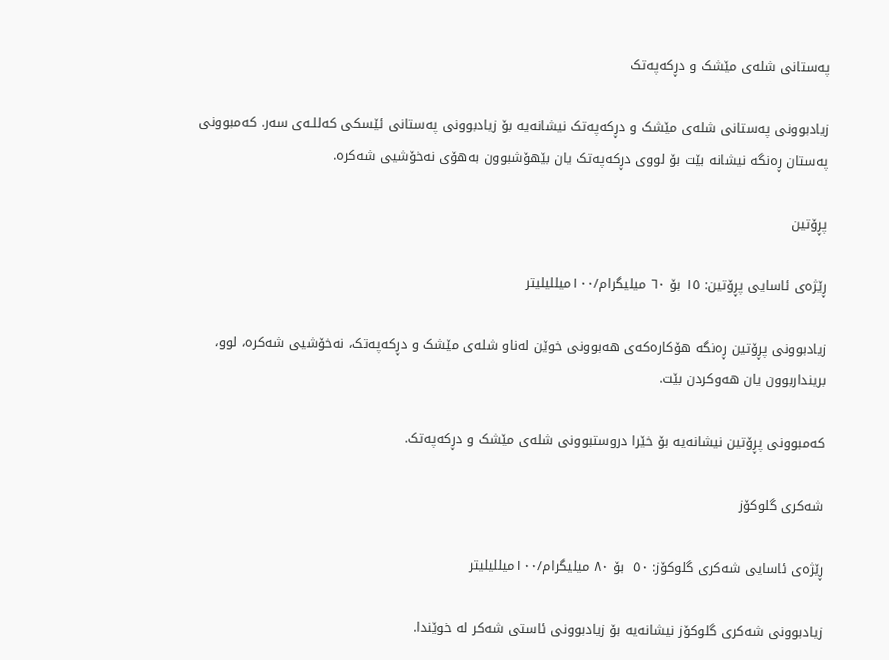پەستانی شلەی مێشک و دڕکەپەتک

زیادبوونی پەستانی شلەی مێشک و دڕکەپەتک نیشانەیە بۆ زیادبوونی پەستانی ئێسکی کەللـەی سەر. کەمبوونی پەستان ڕەنگە نیشانە بێت بۆ لووی دڕکەپەتک یان بێهۆشبوون بەهۆی نەخۆشیی شەکرە.

پڕۆتین

ڕێژەی ئاسایی پڕۆتین: ١٥ بۆ ٦٠ میلیگرام/١٠٠میللیلیتر

زیادبوونی پڕۆتین ڕەنگە هۆکارەکەی هەبوونی خوێن لەناو شلەی مێشک و دڕکەپەتک، نەخۆشیی شەکرە، لوو، برینداربوون یان هەوکردن بێت.

کەمبوونی پڕۆتین نیشانەیە بۆ خێرا دروستبوونی شلەی مێشک و دڕکەپەتک.

شەکری گلوکۆز

ڕێژەی ئاسایی شەکری گلوکۆز: ٥٠  بۆ ٨٠ میلیگرام/١٠٠میللیلیتر

زیادبوونی شەکری گلوکۆز نیشانەیە بۆ زیادبوونی ئاستی شەکر لە خوێندا.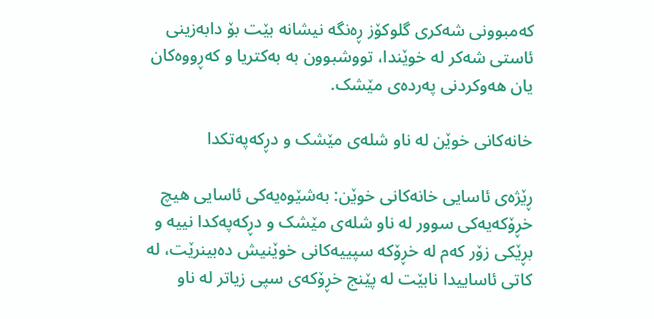کەمبوونی شەکری گلوکۆز ڕەنگە نیشانە بێت بۆ دابەزینی ئاستی شەکر لە خوێندا، تووشبوون بە بەکتریا و کەڕووەکان یان هەوکردنی پەردەی مێشک.

خانەکانی خوێن لە ناو شلەی مێشک و دڕکەپەتکدا

ڕێژەی ئاسایی خانەکانی خوێن: بەشێوەیەکی ئاسایی هیچ خڕۆکەیەکی سوور لە ناو شلەی مێشک و دڕکەپەکدا نییە و بڕێکی زۆر کەم لە خڕۆکە سپییەکانی خوێنیش دەبینرێت، لە کاتی ئاساییدا نابێت لە پێنج خڕۆکەی سپی زیاتر لە ناو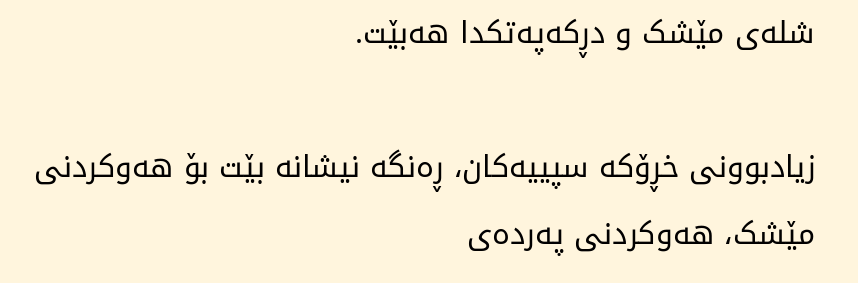شلەی مێشک و دڕکەپەتکدا هەبێت.

زیادبوونی خڕۆکە سپییەکان، ڕەنگە نیشانە بێت بۆ هەوکردنی مێشک، هەوکردنی پەردەی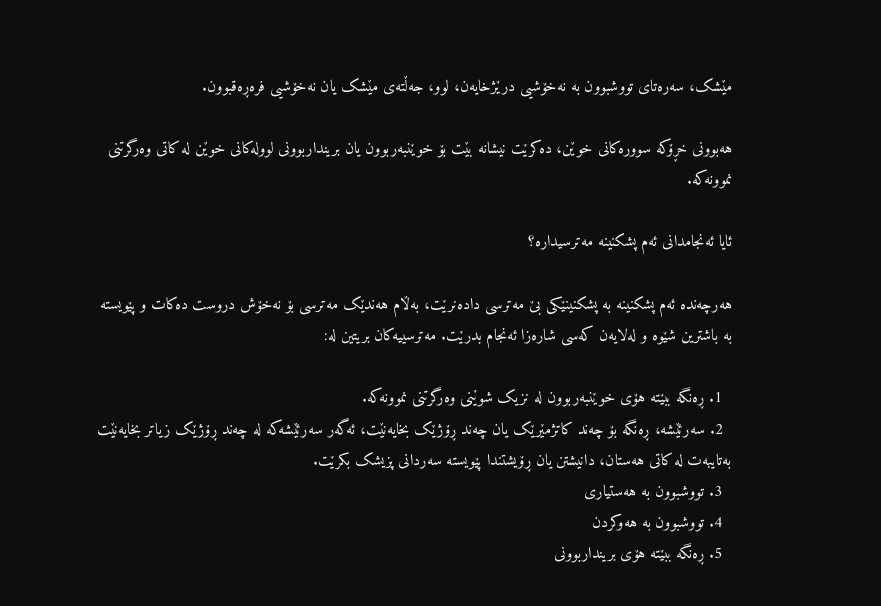مێشک، سەرەتای تووشبوون بە نەخۆشیی درێژخایەن، لوو، جەڵتەی مێشک یان نەخۆشیی فرەڕەقبوون.

هەبوونی خڕۆکە سوورەکانی خوێن، دەکرێت نیشانە بێت بۆ خوێنبەربوون یان برینداربوونی لوولەکانی خوێن لە کاتی وەرگرتنی نموونەکە.

ئایا ئەنجامدانی ئەم پشکنینە مەترسیدارە؟

هەرچەندە ئەم پشکنینە بە پشکنینێکی بێ مەترسی دادەنرێت، بەڵام هەندێک مەترسی بۆ نەخۆش دروست دەکات و پێویستە بە باشترین شێوە و لەلایەن کەسی شارەزا ئەنجام بدرێت. مەترسییەکان بریتین لە:

  1. ڕەنگە ببێتە هۆی خوێنبەربوون لە نزیک شوێنی وەرگرتنی نموونەکە.
  2. سەرئێشە، ڕەنگە بۆ چەند کاتژمێرێک یان چەند ڕۆژێک بخایەنێت، ئەگەر سەرئێشەکە لە چەند ڕۆژێک زیاتر بخایەنێت بەتایبەت لە کاتی هەستان، دانیشتن یان ڕۆیشتندا پێویستە سەردانی پزیشک بکرێت.
  3. تووشبوون بە هەستیاری
  4. تووشبوون بە هەوکردن
  5. ڕەنگە ببێتە هۆی برینداربوونی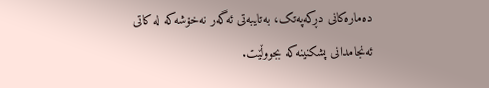دەمارەکانی دڕکەپەتک، بەتایبەتی ئەگەر نەخۆشەکە لە کاتی ئەنجامدانی پشکنینەکە بجووڵێت.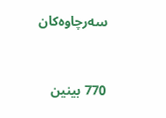سەرچاوەکان



770 بینین